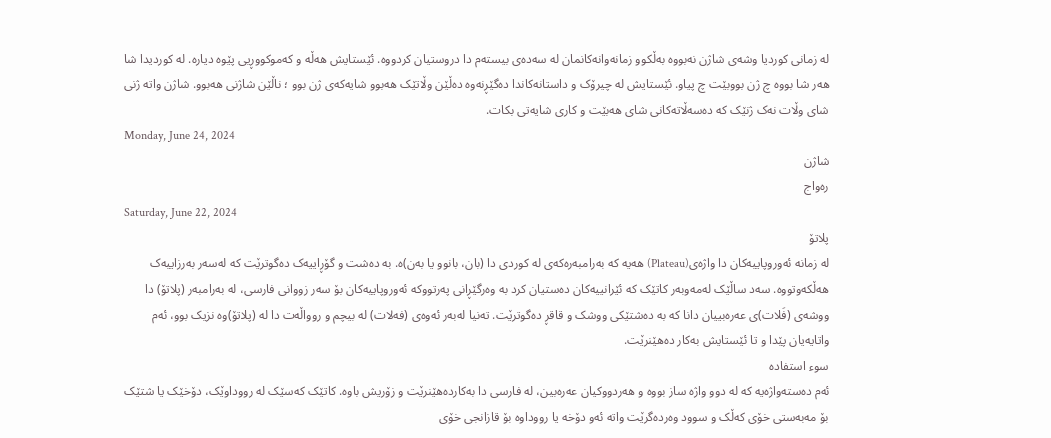لە زمانی کوردیا وشەی شاژن نەبووە بەڵکوو زمانەوانەکانمان لە سەدەی بیستەم دا دروستیان کردووە. ئێستایش هەڵە و کەموکووڕیی پێوە دیارە. لە کوردیدا شا هەر شا بووە چ ژن بووبێت چ پیاو. ئێستایش لە چیرۆک و داستانەکاندا دەگێڕنەوە دەڵێن وڵاتێک هەبوو شایەکەی ژن بوو ؛ ناڵێن شاژنی هەبوو. شاژن واتە ژنی شای وڵات نەک ژنێک کە دەسەڵاتەکانی شای هەبێت و کاری شایەتی بکات.
Monday, June 24, 2024
شاژن
رەواج
Saturday, June 22, 2024
پلاتۆ
لە زمانە ئەوروپاییەکان دا واژەی(Plateau) هەیە کە بەرامبەرەکەی لە کوردی دا (بان، بانوو یا بەن)ە. بە دەشت و گۆڕاییەک دەگوترێت کە لەسەر بەرزاییەک هەڵکەوتووە. سەد ساڵێک لەمەوبەر کاتێک کە ئێرانییەکان دەستیان کرد بە وەرگێڕانی پەرتووکە ئەوروپاییەکان بۆ سەر زووانی فارسی، لە بەرامبەر (پلاتۆ) دا ووشەی (فَلات)ی عەرەبییان دانا کە بە دەشتێکی ووشک و قاقڕ دەگوترێت. تەنیا لەبەر ئەوەی (فەلات) لە بیچم و روواڵەت دا لە (پلاتۆ)وە نزیک بوو، ئەم واتایەیان پێدا و تا ئێستایش بەکار دەهێنرێت.
سوء استفادە
ئەم دەستەواژەیە کە لە دوو واژە ساز بووە و هەردووکیان عەرەبین، لە فارسی دا بەکاردەهێنرێت و زۆریش باوە. کاتێک کەسێک لە رووداوێک، دۆخێک یا شتێک بۆ مەبەستی خۆی کەڵک و سوود وەردەگرێت واتە ئەو دۆخە یا رووداوە بۆ قازانجی خۆی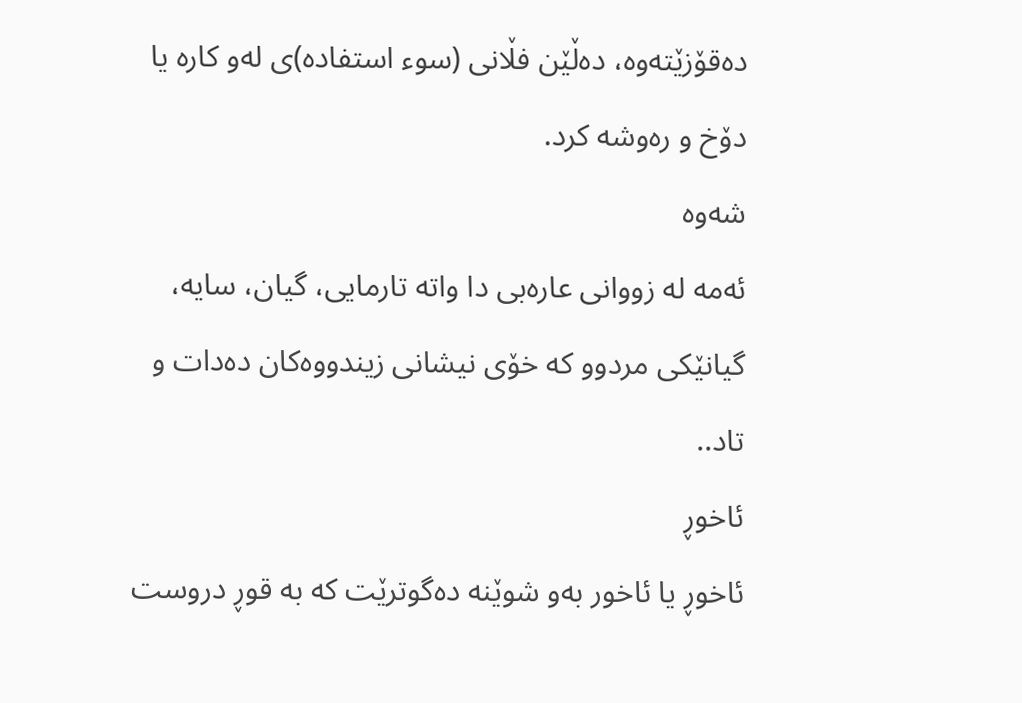دەقۆزێتەوە، دەڵێن فڵانی (سوء استفادە)ی لەو کارە یا دۆخ و رەوشە کرد.
شەوە
ئەمە لە زووانی عارەبی دا واتە تارمایی، گیان، سایە، گیانێکی مردوو کە خۆی نیشانی زیندووەکان دەدات و تاد..
ئاخوڕ
ئاخوڕ یا ئاخور بەو شوێنە دەگوترێت کە بە قوڕ دروست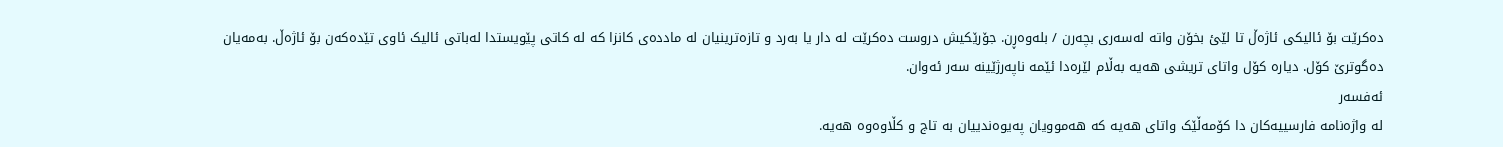دەکرێت بۆ ئالیکی ئاژەڵ تا لێئ بخۆن واتە لەسەری بچەرن / بلەوەڕن. جۆرێکیش دروست دەکرێت لە دار یا بەرد و تازەترینیان لە ماددەی کانزا کە لە کاتی پێویستدا لەباتی ئالیک ئاوی تێدەکەن بۆ ئاژەڵ. بەمەیان دەگوترێ کۆل. دیارە کۆل واتای تریشی هەیە بەڵام لێرەدا ئێمە ناپەرژێینە سەر ئەوان.
ئەفسەر
لە واژەنامە فارسییەکان دا کۆمەڵێک واتای هەیە کە هەموویان پەیوەندییان بە تاج و کڵاوەوە هەیە.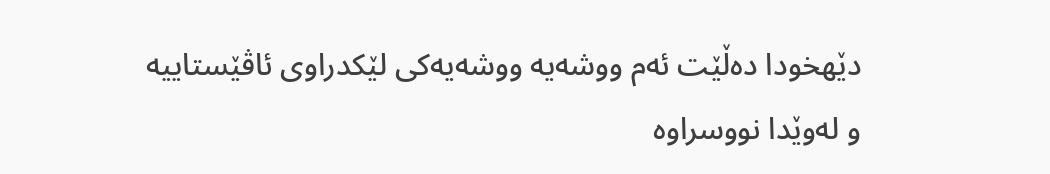دێهخودا دەڵێت ئەم ووشەیە ووشەیەکی لێکدراوی ئاڤێستاییە و لەوێدا نووسراوە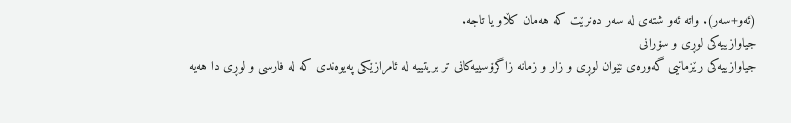(ئەو+سەر). واتە ئەو شتەی لە سەر دەنرێت کە هەمان کڵاو یا تاجە.
جیاوازییەکی لوڕی و سۆرانی
جیاوازییەکی رێزمانیی گەورەی نێوان لوڕی و زار و زمانە زاگرۆسییەکانی تر بریتییە لە ئامرازێکی پەیوەندی کە لە فارسی و لوڕی دا هەیە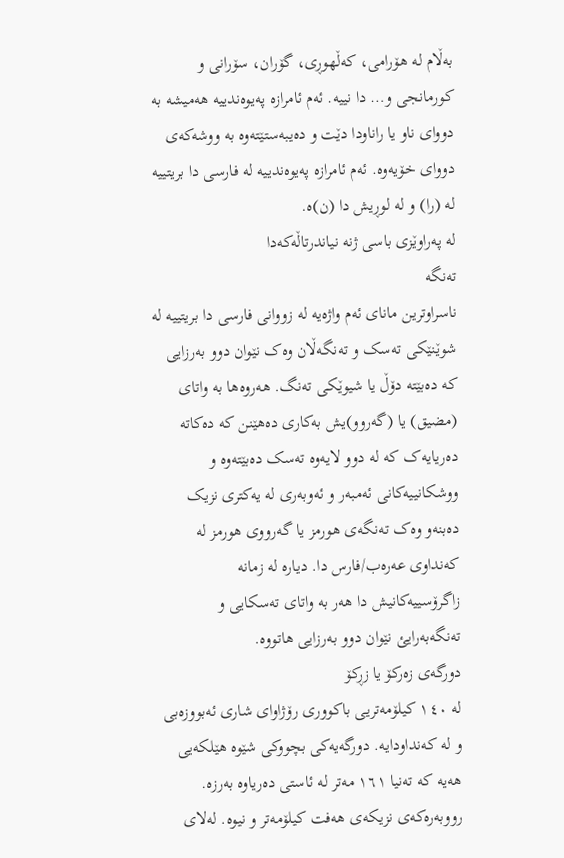بەڵام لە هۆرامی، کەڵهوڕی، گۆران، سۆرانی و کورمانجی و… دا نییە. ئەم ئامرازە پەیوەندییە هەمیشە بە دووای ناو یا راناودا دێت و دەیبەستێتەوە بە ووشەکەی دووای خۆیەوە. ئەم ئامرازە پەیوەندییە لە فارسی دا بریتییە لە (را) و لە لوڕیش دا (ن)ە.
لە پەراوێزی باسی ژنە نیاندرتاڵەکەدا
تەنگە
ناسراوترین مانای ئەم واژەیە لە زووانی فارسی دا بریتییە لە شوێنێکی تەسک و تەنگەڵان وەک نێوان دوو بەرزایی کە دەبێتە دۆڵ یا شیوێکی تەنگ. هەروەها بە واتای (مضیق) یا (گەروو)یش بەکاری دەهێنن کە دەکاتە دەریایەک کە لە دوو لایەوە تەسک دەبێتەوە و ووشکانییەکانی ئەمبەر و ئەوبەری لە یەکتری نزیک دەبنەو وەک تەنگەی هورمز یا گەرووی هورمز لە کەنداوی عەرەب/فارس دا. دیارە لە زمانە زاگرۆسییەکانیش دا هەر بە واتای تەسکایی و تەنگەبەرایئ نێوان دوو بەرزایی هاتووە.
دورگەی زەرکۆ یا زڕکۆ
لە ١٤٠ کیلۆمەتریی باکووری رۆژاوای شاری ئەبووزەبی و لە کەنداودایە. دورگەیەکی بچووکی شێوە هێلکەیی هەیە کە تەنیا ١٦١ مەتر لە ئاستی دەریاوە بەرزە. رووبەرەکەی نزیکەی هەفت کیلۆمەتر و نیوە. لەلای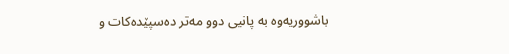باشووریەوە بە پانیی دوو مەتر دەسپێدەکات و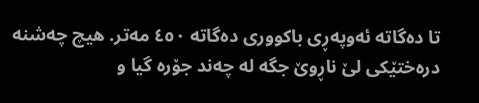تا دەگاتە ئەوپەڕی باکووری دەگاتە ٤٥٠ مەتر. هیچ چەشنە درەختێکی لێ ناڕوێ جگە لە چەند جۆرە گیا و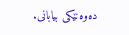دەوەنێکی بیابانی.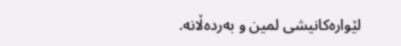لێوارەکانیشی لمین و بەردەڵانە.